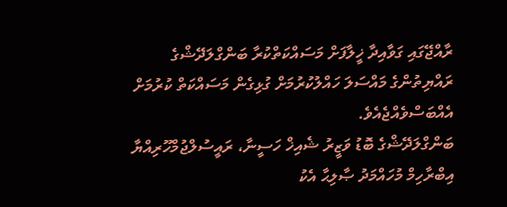ރާއްޖޭގައި ގަވާއިދާ ޚީލާފަށް މަސައްކަތްކުރާ ބަންގްލަދޭޝްގެ ރައްޔިތުންގެ މައްސަލަ ހައްލުކުރުމަށް ގުޅިގެން މަސައްކަތް ކުރުމަށް އެއްބަސްވެއްޖެއެވެ.
ބަންގްލަދޭޝްގެ ބޮޑު ވަޒީރު ޝެއިޚް ހަސީނާ، ރައީސުލްޖުމްހޫރިއްޔާ އިބްރާހިމް މުހައްމަދު ޞާލިޙާ އެކު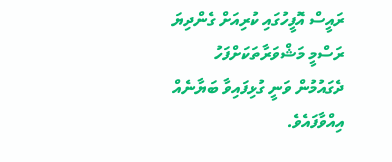ރައީސް އޮފީހުގައި ކުރިއަށް ގެންދިޔަ ރަސްމީ މަޝްވަރާތަކަށްފަހު ދެގައުމުން ވަނީ ގުޅިފައިވާ ބަޔާނެއް އިއްވާފައެވެ.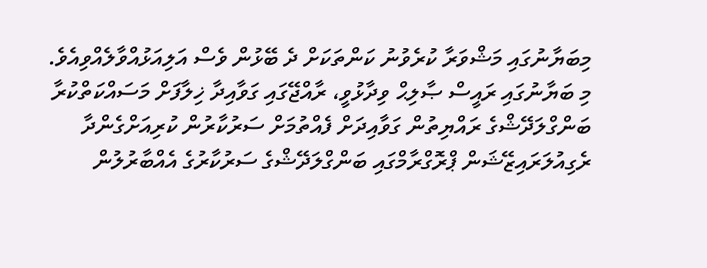މިބަޔާނުގައި މަޝްވަރާ ކުރެވުނު ކަންތަކަށް ދެ ބޭޅުން ވެސް އަލިއަޅުއްވާލެއްވިއެވެ.
މި ބަޔާނުގައި ރައީސް ޞާލިޙް ވިދާޅުވީ، ރާއްޖޭގައި ގަވާއިދާ ޚިލާފަށް މަސައްކަތްކުރާ ބަންގްލަދޭޝްގެ ރައްޔިތުން ގަވާއިދަށް ފެއްތުމަށް ސަރުކާރުން ކުރިއަށްގެންދާ ރެގިއުލަރައިޒޭޝަން ޕްރޮގްރާމްގައި ބަންގްލަދޭޝްގެ ސަރުކާރުގެ އެއްބާރުލުން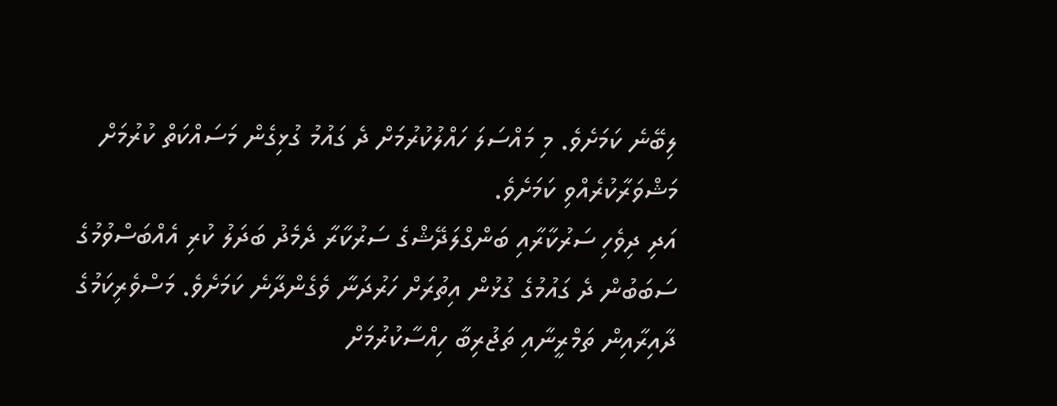ލިބޭނެ ކަމަށެވެ. މި މައްސަލަ ހައްލުކުރުމަށް ދެ ގައުމު ގުޅިގެން މަސައްކަތް ކުރުމަށް މަޝްވަރާކުރެއްވި ކަމަށެވެ.
އަދި ދިވެހި ސަރުކާރާއި ބަންގްލަދޭޝްގެ ސަރުކާރާ ދެމެދު ބަދަލު ކުރި އެއްބަސްވުމުގެ ސަބަބުން ދެ ގައުމުގެ ގުޅުން އިތުރަށް ހަރުދަނާ ވެގެންދާނެ ކަމަށެވެ. މަސްވެރިކަމުގެ ދާއިރާއިން ތަމްރީނާއި ތަޖުރިބާ ހިއްސާކުރުމަށް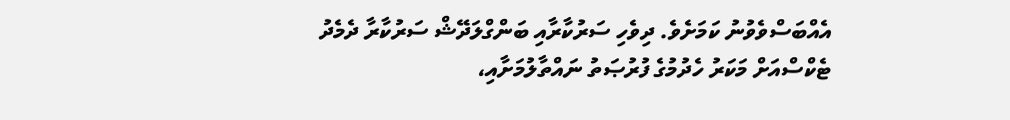އެއްބަސްވެވުނު ކަމަށެވެ. ދިވެހި ސަރުކާރާއި ބަންގްލަދޭޝް ސަރުކާރާ ދެމެދު ޓެކްސްއަށް މަކަރު ހެދުމުގެ ފުރުޞަތު ނައްތާލުމަށާއި،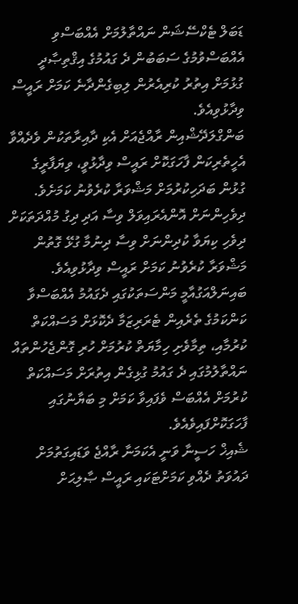ޑަބަލް ޓެކްސޭޝަން ނައްތާލުމަށް އެއްބަސްވި އެއްބަސްވުމުގެ ސަބަބުން ދެ ގައުމުގެ އިޤްތިޞާދީ ގުޅުމަށް އިތުރު ކުރިއެރުން ލިބިގެންދާނެ ކަމަށް ރައީސް ވިދާޅުވިއެވެ.
ބަންގްލަދޭޝްއިން ރާއްޖެއަށް އެކި ދާއިރާތަކުން ވެދެއްވާ އެހީތެރިކަން ފާހަގަކޮށް ރައީސް ވިދާޅުވީ، ވިޔަފާރީގެ ގުޅުން ބަދަހިކުރުމަށް މަޝްވަރާ ކުރެވުނު ކަމަށެވެ. ދިވެހިންނަށް އޮންއެރައިވަލް ވިސާ އަދި ދިގު މުއްދަތަކަށް ދިވެހި ކިޔަވާ ކުދިންނަށް ވިސާ ދިނުމާ ގުޅޭ ގޮތުން މަޝްވަރާ ކުރެވުނު ކަމަށް ރައީސް ވިދާޅުވިއެވެ.
ބައިނަލްއަގުއާމީ މަންސަތަކުގައި ދެގައުމު އެއްބަސްވާ ކަންކަމުގެ ތެރެއިން ޓެރަރިޒަމާ ދެކޮޅަށް މަސައްކަތް ކުރުމާއި، ތިމާވެށި ހިމާޔަތް ކުރުމަށް ހުރި ގޮންޖެހުންތައް ނައްތާލުމުގައި ދެ ގައުމު ގުޅިގެން އިތުރަށް މަސައްކަތް ކުރުމަށް އެއްބަސް ވެފައިވާ ކަމަށް މި ބަޔާނުގައި ފާހަގަކޮށްފައިވެއެވެ.
ޝެއިޚް ހަސީނާ ވަނީ އެކަމަނާ ރާއްޖެ ވަޑައިގަތުމަށް ދައުވަތު ދެއްވި ކަމަށްޓަކައި ރައީސް ޞާލިޙަށް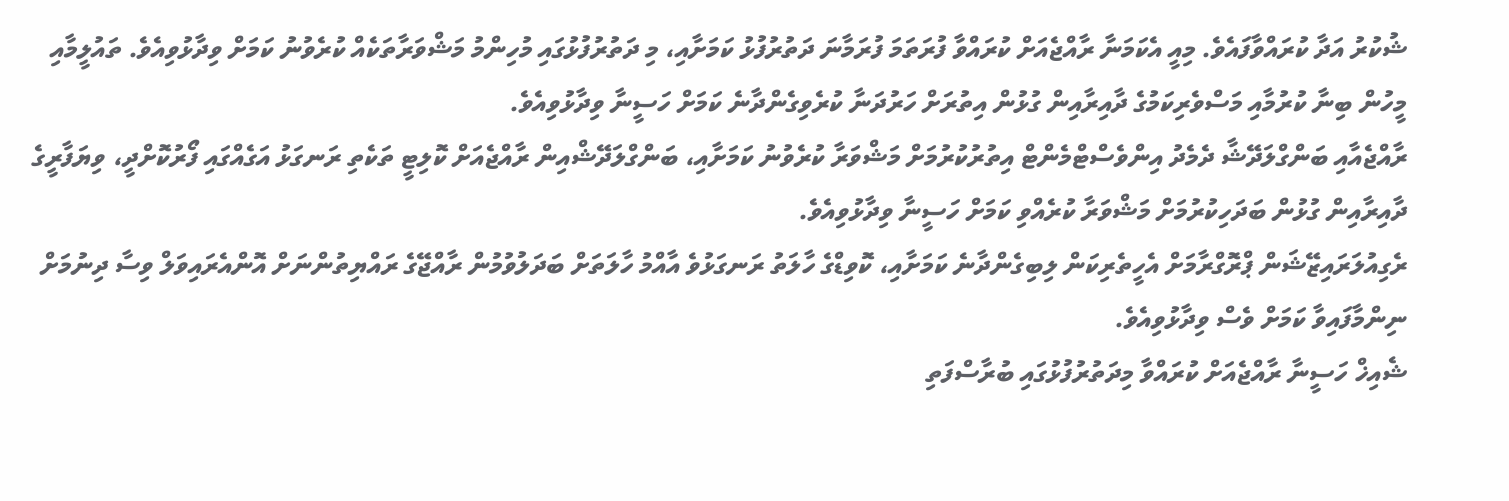ޝުކުރު އަދާ ކުރައްވާފައެވެ. މިއީ އެކަމަނާ ރާއްޖެއަށް ކުރައްވާ ފުރަތަމަ ފުރަމާނަ ދަތުރުފުޅު ކަމަށާއި، މި ދަތުރުފުޅުގައި މުހިންމު މަޝްވަރާތަކެއް ކުރެވުނު ކަމަށް ވިދާޅުވިއެވެ. ތައުލީމާއި މީހުން ބިނާ ކުރުމާއި މަސްވެރިކަމުގެ ދާއިރާއިން ގުޅުން އިތުރަށް ހަރުދަނާ ކުރެވިގެންދާނެ ކަމަށް ހަސީނާ ވިދާޅުވިއެވެ.
ރާއްޖެއާއި ބަންގްލަދޭޝާ ދެމެދު އިންވެސްޓްމެންޓް އިތުރުކުރުމަށް މަޝްވަރާ ކުރެވުނު ކަމަށާއި، ބަންގްލަދޭޝްއިން ރާއްޖެއަށް ކޮލިޓީ ތަކެތި ރަނގަޅު އަގެއްގައި ފޯރުކޮށްދީ، ވިޔަފާރީގެ ދާއިރާއިން ގުޅުން ބަދަހިކުރުމަށް މަޝްވަރާ ކުރެއްވި ކަމަށް ހަސީނާ ވިދާޅުވިއެވެ.
ރެގިއުލަރައިޒޭޝަން ޕްރޮގްރާމަށް އެހީތެރިކަން ލިބިގެންދާނެ ކަމަށާއި، ކޮވިޑްގެ ހާލަތު ރަނގަޅުވެ އާއްމު ހާލަތަށް ބަދަލުވުމުން ރާއްޖޭގެ ރައްޔިތުންނަށް އޮންއެރައިވަލް ވިސާ ދިނުމަށް ނިންމާފައިވާ ކަމަށް ވެސް ވިދާޅުވިއެވެ.
ޝެއިޚް ހަސީނާ ރާއްޖެއަށް ކުރައްވާ މިދަތުރުފުޅުގައި ބުރާސްފަތި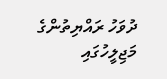ދުވަހު ރައްޔިތުންގެ މަޖިލީހުގައި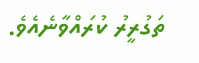ތަގުރީރު ކުރައްވާނެއެވެ.